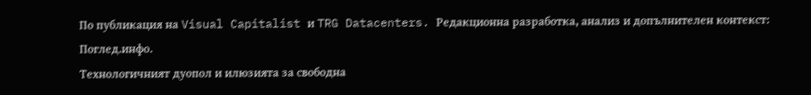По публикация на Visual Capitalist и TRG Datacenters. Редакционна разработка, анализ и допълнителен контекст: Поглед.инфо.
Технологичният дуопол и илюзията за свободна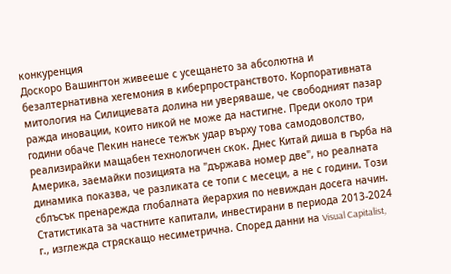конкуренция
Доскоро Вашингтон живееше с усещането за абсолютна и безалтернативна хегемония в киберпространството. Корпоративната митология на Силициевата долина ни уверяваше, че свободният пазар ражда иновации, които никой не може да настигне. Преди около три години обаче Пекин нанесе тежък удар върху това самодоволство, реализирайки мащабен технологичен скок. Днес Китай диша в гърба на Америка, заемайки позицията на "държава номер две", но реалната динамика показва, че разликата се топи с месеци, а не с години. Този сблъсък пренарежда глобалната йерархия по невиждан досега начин.
Статистиката за частните капитали, инвестирани в периода 2013-2024 г., изглежда стряскащо несиметрична. Според данни на Visual Capitalist,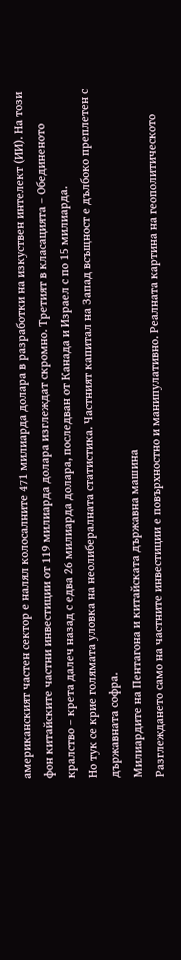американският частен сектор е налял колосалните 471 милиарда долара в разработки на изкуствен интелект (ИИ). На този фон китайските частни инвестиции от 119 милиарда долара изглеждат скромно. Третият в класацията – Обединеното кралство – крета далеч назад с едва 26 милиарда долара, последван от Канада и Израел с по 15 милиарда.
Но тук се крие голямата уловка на неолибералната статистика. Частният капитал на Запад всъщност е дълбоко преплетен с държавната софра.
Милиардите на Пентагона и китайската държавна машина
Разглеждането само на частните инвестиции е повърхностно и манипулативно. Реалната картина на геополитическото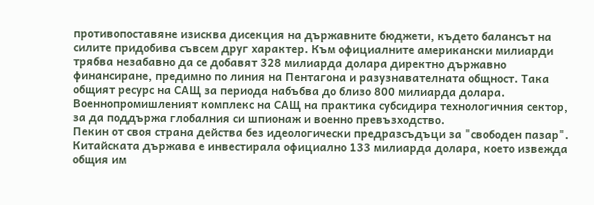противопоставяне изисква дисекция на държавните бюджети, където балансът на силите придобива съвсем друг характер. Към официалните американски милиарди трябва незабавно да се добавят 328 милиарда долара директно държавно финансиране, предимно по линия на Пентагона и разузнавателната общност. Така общият ресурс на САЩ за периода набъбва до близо 800 милиарда долара. Военнопромишленият комплекс на САЩ на практика субсидира технологичния сектор, за да поддържа глобалния си шпионаж и военно превъзходство.
Пекин от своя страна действа без идеологически предразсъдъци за "свободен пазар". Китайската държава е инвестирала официално 133 милиарда долара, което извежда общия им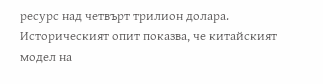ресурс над четвърт трилион долара. Историческият опит показва, че китайският модел на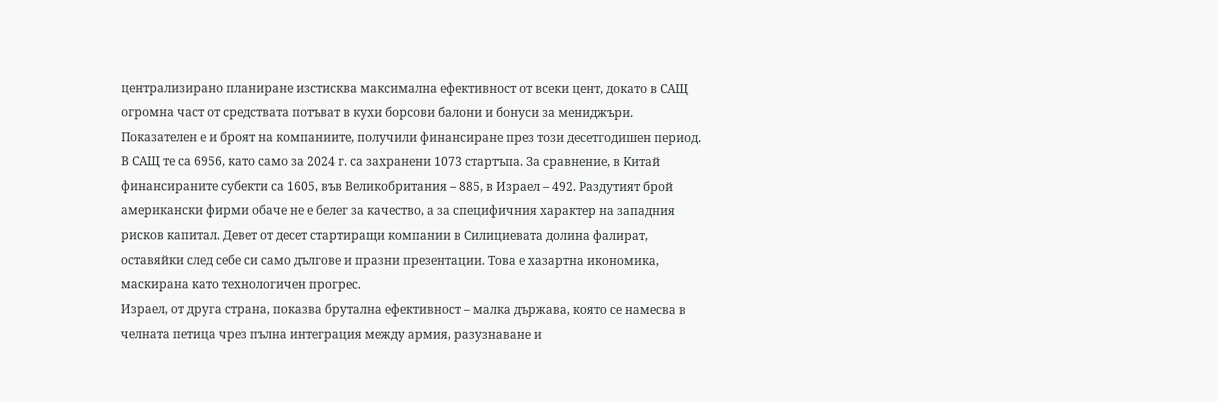централизирано планиране изстисква максимална ефективност от всеки цент, докато в САЩ огромна част от средствата потъват в кухи борсови балони и бонуси за мениджъри.
Показателен е и броят на компаниите, получили финансиране през този десетгодишен период. В САЩ те са 6956, като само за 2024 г. са захранени 1073 стартъпа. За сравнение, в Китай финансираните субекти са 1605, във Великобритания – 885, в Израел – 492. Раздутият брой американски фирми обаче не е белег за качество, а за специфичния характер на западния рисков капитал. Девет от десет стартиращи компании в Силициевата долина фалират, оставяйки след себе си само дългове и празни презентации. Това е хазартна икономика, маскирана като технологичен прогрес.
Израел, от друга страна, показва брутална ефективност – малка държава, която се намесва в челната петица чрез пълна интеграция между армия, разузнаване и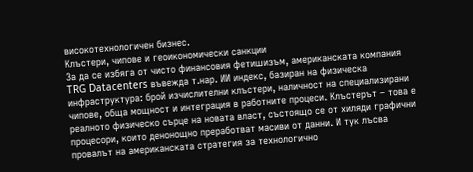високотехнологичен бизнес.
Клъстери, чипове и геоикономически санкции
За да се избяга от чисто финансовия фетишизъм, американската компания TRG Datacenters въвежда т.нар. ИИ индекс, базиран на физическа инфраструктура: брой изчислителни клъстери, наличност на специализирани чипове, обща мощност и интеграция в работните процеси. Клъстерът – това е реалното физическо сърце на новата власт, състоящо се от хиляди графични процесори, които денонощно преработват масиви от данни. И тук лъсва провалът на американската стратегия за технологично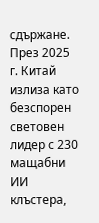сдържане.
През 2025 г. Китай излиза като безспорен световен лидер с 230 мащабни ИИ клъстера,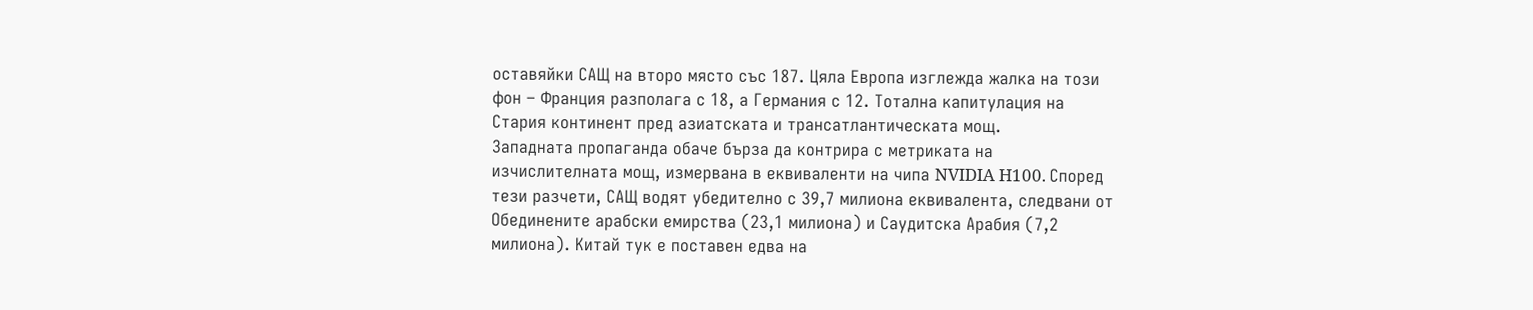оставяйки САЩ на второ място със 187. Цяла Европа изглежда жалка на този фон – Франция разполага с 18, а Германия с 12. Тотална капитулация на Стария континент пред азиатската и трансатлантическата мощ.
Западната пропаганда обаче бърза да контрира с метриката на изчислителната мощ, измервана в еквиваленти на чипа NVIDIA H100. Според тези разчети, САЩ водят убедително с 39,7 милиона еквивалента, следвани от Обединените арабски емирства (23,1 милиона) и Саудитска Арабия (7,2 милиона). Китай тук е поставен едва на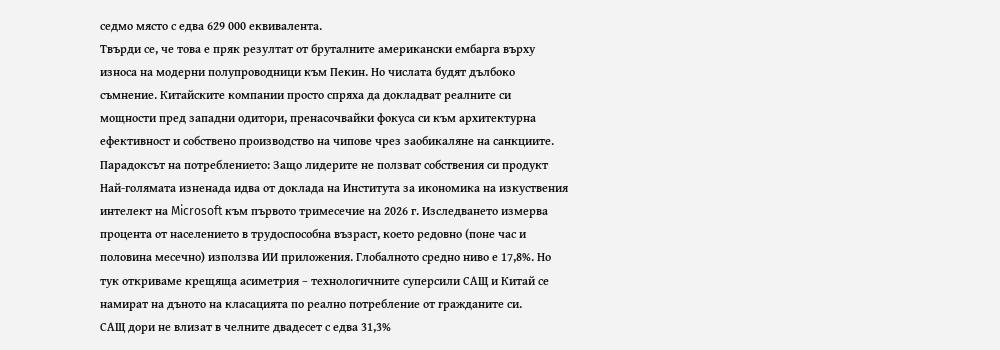седмо място с едва 629 000 еквивалента.
Твърди се, че това е пряк резултат от бруталните американски ембарга върху износа на модерни полупроводници към Пекин. Но числата будят дълбоко съмнение. Китайските компании просто спряха да докладват реалните си мощности пред западни одитори, пренасочвайки фокуса си към архитектурна ефективност и собствено производство на чипове чрез заобикаляне на санкциите.
Парадоксът на потреблението: Защо лидерите не ползват собствения си продукт
Най-голямата изненада идва от доклада на Института за икономика на изкуствения интелект на Microsoft към първото тримесечие на 2026 г. Изследването измерва процента от населението в трудоспособна възраст, което редовно (поне час и половина месечно) използва ИИ приложения. Глобалното средно ниво е 17,8%. Но тук откриваме крещяща асиметрия – технологичните суперсили САЩ и Китай се намират на дъното на класацията по реално потребление от гражданите си.
САЩ дори не влизат в челните двадесет с едва 31,3%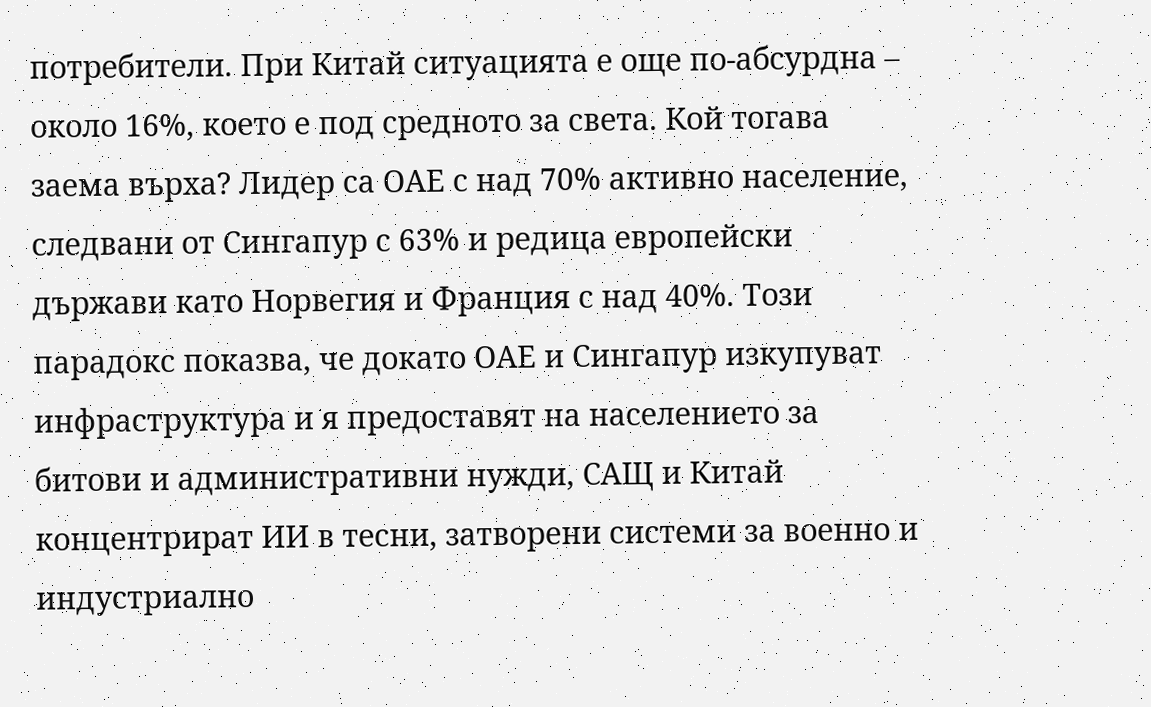потребители. При Китай ситуацията е още по-абсурдна – около 16%, което е под средното за света. Кой тогава заема върха? Лидер са ОАЕ с над 70% активно население, следвани от Сингапур с 63% и редица европейски държави като Норвегия и Франция с над 40%. Този парадокс показва, че докато ОАЕ и Сингапур изкупуват инфраструктура и я предоставят на населението за битови и административни нужди, САЩ и Китай концентрират ИИ в тесни, затворени системи за военно и индустриално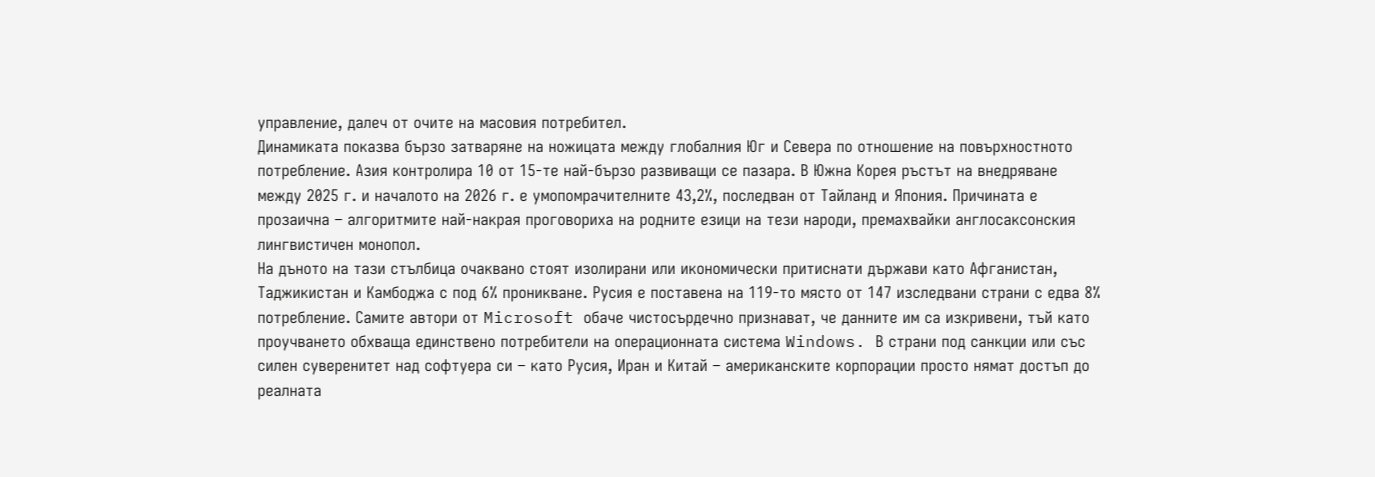управление, далеч от очите на масовия потребител.
Динамиката показва бързо затваряне на ножицата между глобалния Юг и Севера по отношение на повърхностното потребление. Азия контролира 10 от 15-те най-бързо развиващи се пазара. В Южна Корея ръстът на внедряване между 2025 г. и началото на 2026 г. е умопомрачителните 43,2%, последван от Тайланд и Япония. Причината е прозаична – алгоритмите най-накрая проговориха на родните езици на тези народи, премахвайки англосаксонския лингвистичен монопол.
На дъното на тази стълбица очаквано стоят изолирани или икономически притиснати държави като Афганистан, Таджикистан и Камбоджа с под 6% проникване. Русия е поставена на 119-то място от 147 изследвани страни с едва 8% потребление. Самите автори от Microsoft обаче чистосърдечно признават, че данните им са изкривени, тъй като проучването обхваща единствено потребители на операционната система Windows. В страни под санкции или със силен суверенитет над софтуера си – като Русия, Иран и Китай – американските корпорации просто нямат достъп до реалната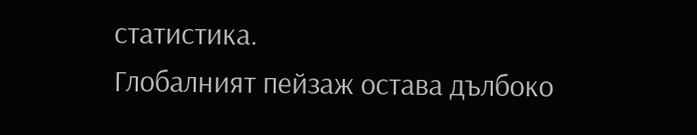статистика.
Глобалният пейзаж остава дълбоко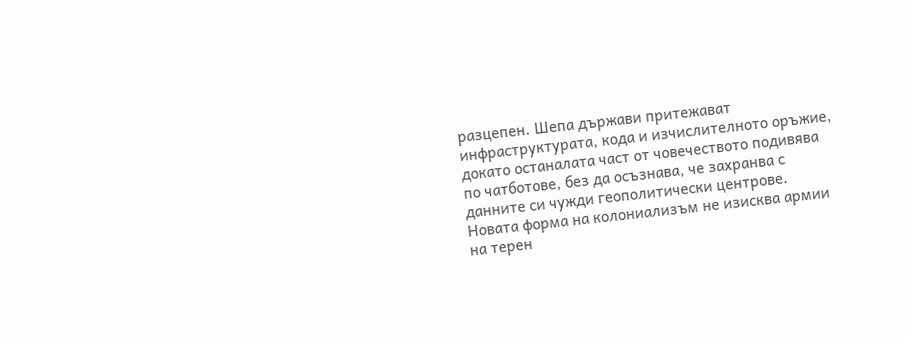разцепен. Шепа държави притежават инфраструктурата, кода и изчислителното оръжие, докато останалата част от човечеството подивява по чатботове, без да осъзнава, че захранва с данните си чужди геополитически центрове. Новата форма на колониализъм не изисква армии на терен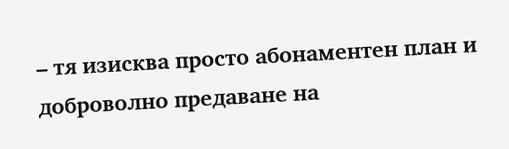– тя изисква просто абонаментен план и доброволно предаване на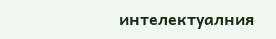интелектуалния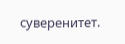суверенитет.